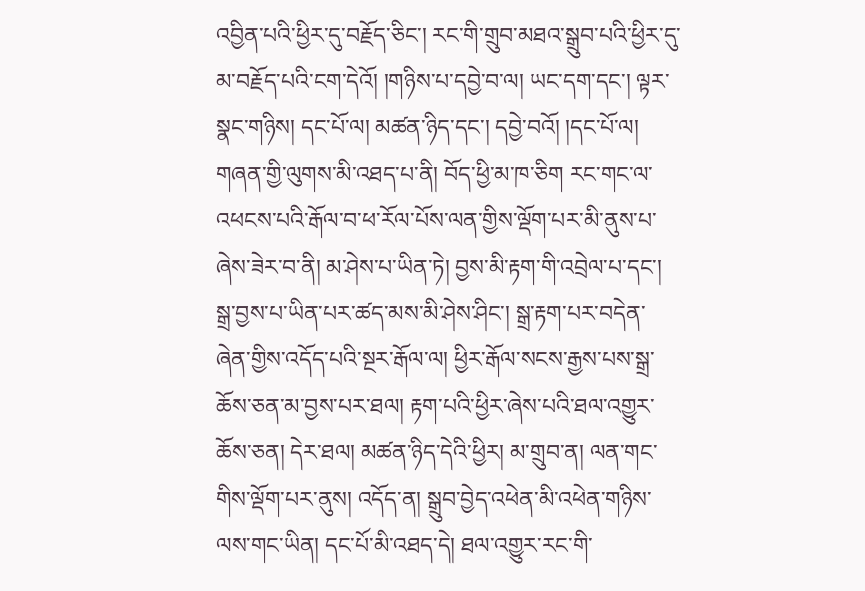འབྱིན་པའི་ཕྱིར་དུ་བརྗོད་ཅིང་། རང་གི་གྲུབ་མཐའ་སྒྲུབ་པའི་ཕྱིར་དུ་མ་བརྗོད་པའི་ངག་དེའོ། །གཉིས་པ་དབྱེ་བ་ལ། ཡང་དག་དང་། ལྟར་སྣང་གཉིས། དང་པོ་ལ། མཚན་ཉིད་དང་། དབྱེ་བའོ། །དང་པོ་ལ། གཞན་གྱི་ལུགས་མི་འཐད་པ་ནི། བོད་ཕྱི་མ་ཁ་ཅིག རང་གང་ལ་འཕངས་པའི་རྒོལ་བ་ཕ་རོལ་པོས་ལན་གྱིས་ལྡོག་པར་མི་ནུས་པ་ཞེས་ཟེར་བ་ནི། མ་ཤེས་པ་ཡིན་ཏེ། བྱས་མི་རྟག་གི་འབྲེལ་པ་དང་། སྒྲ་བྱས་པ་ཡིན་པར་ཚད་མས་མི་ཤེས་ཤིང་། སྒྲ་རྟག་པར་བདེན་ཞེན་གྱིས་འདོད་པའི་སྔར་རྒོལ་ལ། ཕྱིར་རྒོལ་སངས་རྒྱས་པས་སྒྲ་ཆོས་ཅན་མ་བྱས་པར་ཐལ། རྟག་པའི་ཕྱིར་ཞེས་པའི་ཐལ་འགྱུར་ཆོས་ཅན། དེར་ཐལ། མཚན་ཉིད་དེའི་ཕྱིར། མ་གྲུབ་ན། ལན་གང་གིས་ལྡོག་པར་ནུས། འདོད་ན། སྒྲུབ་བྱེད་འཕེན་མི་འཕེན་གཉིས་ལས་གང་ཡིན། དང་པོ་མི་འཐད་དེ། ཐལ་འགྱུར་རང་གི་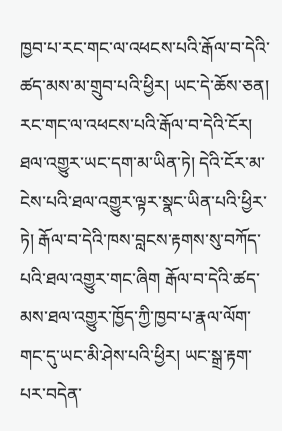ཁྱབ་པ་རང་གང་ལ་འཕངས་པའི་རྒོལ་བ་དེའི་ཚད་མས་མ་གྲུབ་པའི་ཕྱིར། ཡང་དེ་ཆོས་ཅན། རང་གང་ལ་འཕངས་པའི་རྒོལ་བ་དེའི་ངོར། ཐལ་འགྱུར་ཡང་དག་མ་ཡིན་ཏེ། དེའི་ངོར་མ་ངེས་པའི་ཐལ་འགྱུར་ལྟར་སྣང་ཡིན་པའི་ཕྱིར་ཏེ། རྒོལ་བ་དེའི་ཁས་བླངས་རྟགས་སུ་བཀོད་པའི་ཐལ་འགྱུར་གང་ཞིག རྒོལ་བ་དེའི་ཚད་མས་ཐལ་འགྱུར་ཁྱོད་ཀྱི་ཁྱབ་པ་རྣལ་ལོག་གང་དུ་ཡང་མི་ཤེས་པའི་ཕྱིར། ཡང་སྒྲ་རྟག་པར་བདེན་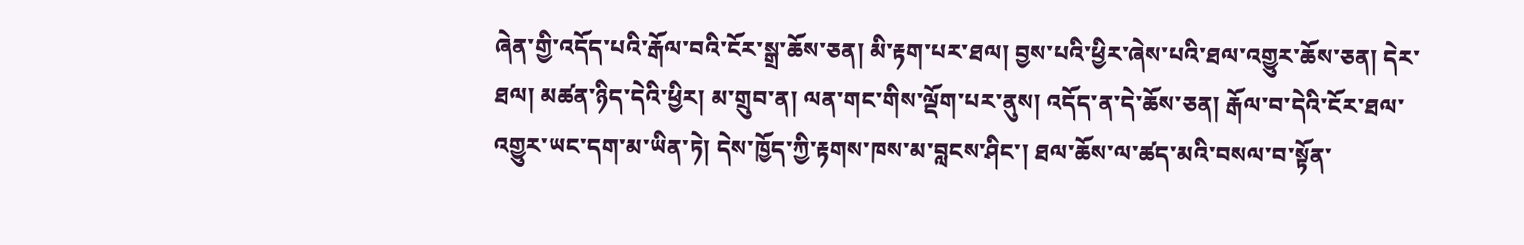ཞེན་གྱི་འདོད་པའི་རྒོལ་བའི་ངོར་སྒྲ་ཆོས་ཅན། མི་རྟག་པར་ཐལ། བྱས་པའི་ཕྱིར་ཞེས་པའི་ཐལ་འགྱུར་ཆོས་ཅན། དེར་ཐལ། མཚན་ཉིད་དེའི་ཕྱིར། མ་གྲུབ་ན། ལན་གང་གིས་ལྡོག་པར་ནུས། འདོད་ན་དེ་ཆོས་ཅན། རྒོལ་བ་དེའི་ངོར་ཐལ་འགྱུར་ཡང་དག་མ་ཡིན་ཏེ། དེས་ཁྱོད་ཀྱི་རྟགས་ཁས་མ་བླངས་ཤིང་། ཐལ་ཆོས་ལ་ཚད་མའི་བསལ་བ་སྟོན་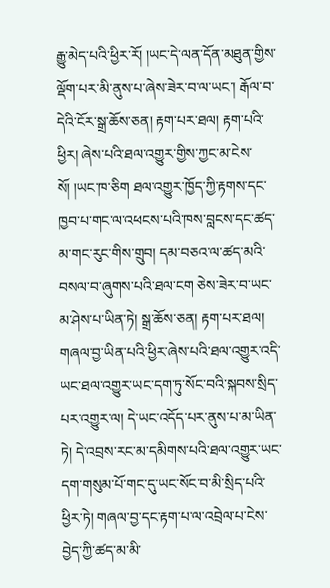རྒྱུ་མེད་པའི་ཕྱིར་རོ། །ཡང་དེ་ལན་དོན་མཐུན་གྱིས་ལྡོག་པར་མི་ནུས་པ་ཞེས་ཟེར་བ་ལ་ཡང་། རྒོལ་བ་དེའི་ངོར་སྒྲ་ཆོས་ཅན། རྟག་པར་ཐལ། རྟག་པའི་ཕྱིར། ཞེས་པའི་ཐལ་འགྱུར་གྱིས་ཀྱང་མ་ངེས་སོ། །ཡང་ཁ་ཅིག ཐལ་འགྱུར་ཁྱོད་ཀྱི་རྟགས་དང་ཁྱབ་པ་གང་ལ་འཕངས་པའི་ཁས་བླངས་དང་ཚད་མ་གང་རུང་གིས་གྲུབ། དམ་བཅའ་ལ་ཚད་མའི་བསལ་བ་ཞུགས་པའི་ཐལ་ངག ཅེས་ཟེར་བ་ཡང་མ་ཤེས་པ་ཡིན་ཏེ། སྒྲ་ཆོས་ཅན། རྟག་པར་ཐལ། གཞལ་བྱ་ཡིན་པའི་ཕྱིར་ཞེས་པའི་ཐལ་འགྱུར་འདི་ཡང་ཐལ་འགྱུར་ཡང་དག་ཏུ་སོང་བའི་སྐབས་སྲིད་པར་འགྱུར་ལ། དེ་ཡང་འདོད་པར་ནུས་པ་མ་ཡིན་ཏེ། དེ་འབྲས་རང་མ་དམིགས་པའི་ཐལ་འགྱུར་ཡང་དག་གསུམ་པོ་གང་དུ་ཡང་སོང་བ་མི་སྲིད་པའི་ཕྱིར་ཏེ། གཞལ་བྱ་དང་རྟག་པ་ལ་འབྲེལ་པ་ངེས་བྱེད་ཀྱི་ཚད་མ་མི་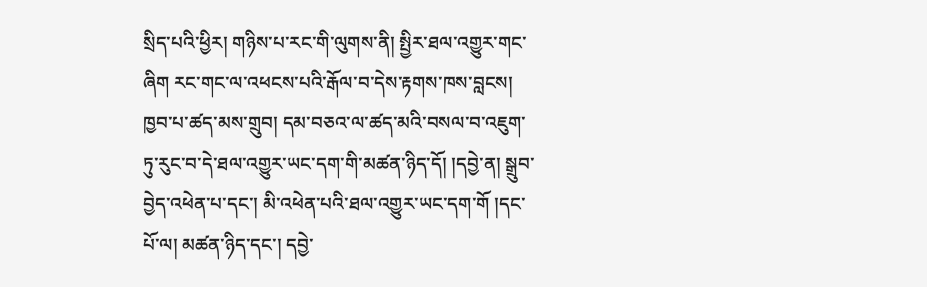སྲིད་པའི་ཕྱིར། གཉིས་པ་རང་གི་ལུགས་ནི། སྤྱིར་ཐལ་འགྱུར་གང་ཞིག རང་གང་ལ་འཕངས་པའི་རྒོལ་བ་དེས་རྟགས་ཁས་བླངས། ཁྱབ་པ་ཚད་མས་གྲུབ། དམ་བཅའ་ལ་ཚད་མའི་བསལ་བ་འཇུག་ཏུ་རུང་བ་དེ་ཐལ་འགྱུར་ཡང་དག་གི་མཚན་ཉིད་དོ། །དབྱེ་ན། སྒྲུབ་བྱེད་འཕེན་པ་དང་། མི་འཕེན་པའི་ཐལ་འགྱུར་ཡང་དག་གོ །དང་པོ་ལ། མཚན་ཉིད་དང་། དབྱེ་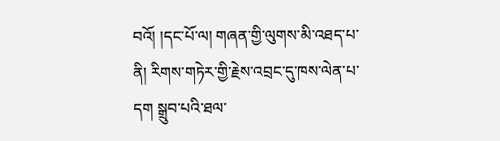བའོ། །དང་པོ་ལ། གཞན་གྱི་ལུགས་མི་འཐད་པ་ནི། རིགས་གཏེར་གྱི་རྗེས་འབྲང་དུ་ཁས་ལེན་པ་དག སྒྲུབ་པའི་ཐལ་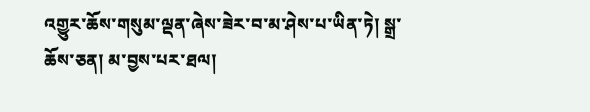འགྱུར་ཆོས་གསུམ་ལྡན་ཞེས་ཟེར་བ་མ་ཤེས་པ་ཡིན་ཏེ། སྒྲ་ཆོས་ཅན། མ་བྱས་པར་ཐལ།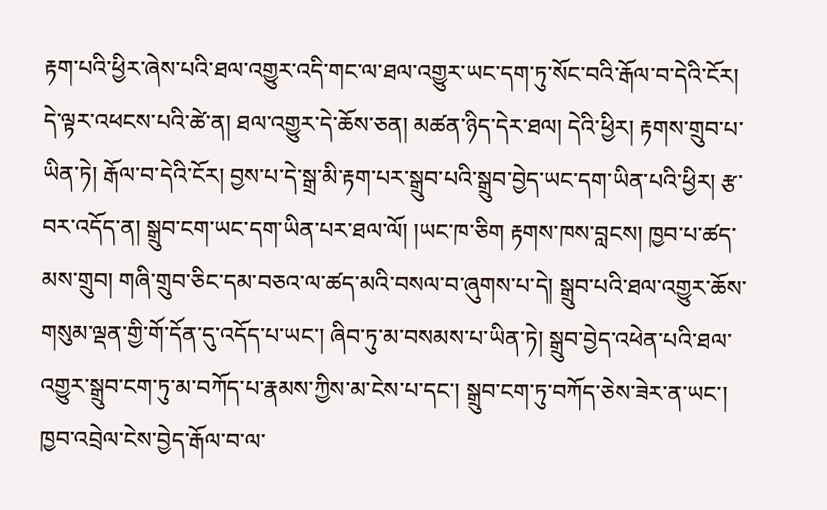རྟག་པའི་ཕྱིར་ཞེས་པའི་ཐལ་འགྱུར་འདི་གང་ལ་ཐལ་འགྱུར་ཡང་དག་ཏུ་སོང་བའི་རྒོལ་བ་དེའི་ངོར། དེ་ལྟར་འཕངས་པའི་ཚེ་ན། ཐལ་འགྱུར་དེ་ཆོས་ཅན། མཚན་ཉིད་དེར་ཐལ། དེའི་ཕྱིར། རྟགས་གྲུབ་པ་ཡིན་ཏེ། རྒོལ་བ་དེའི་ངོར། བྱས་པ་དེ་སྒྲ་མི་རྟག་པར་སྒྲུབ་པའི་སྒྲུབ་བྱེད་ཡང་དག་ཡིན་པའི་ཕྱིར། རྩ་བར་འདོད་ན། སྒྲུབ་ངག་ཡང་དག་ཡིན་པར་ཐལ་ལོ། །ཡང་ཁ་ཅིག རྟགས་ཁས་བླངས། ཁྱབ་པ་ཚད་མས་གྲུབ། གཞི་གྲུབ་ཅིང་དམ་བཅའ་ལ་ཚད་མའི་བསལ་བ་ཞུགས་པ་དེ། སྒྲུབ་པའི་ཐལ་འགྱུར་ཆོས་གསུམ་ལྡན་གྱི་གོ་དོན་དུ་འདོད་པ་ཡང་། ཞིབ་ཏུ་མ་བསམས་པ་ཡིན་ཏེ། སྒྲུབ་བྱེད་འཕེན་པའི་ཐལ་འགྱུར་སྒྲུབ་ངག་ཏུ་མ་བཀོད་པ་རྣམས་ཀྱིས་མ་ངེས་པ་དང་། སྒྲུབ་ངག་ཏུ་བཀོད་ཅེས་ཟེར་ན་ཡང་། ཁྱབ་འབྲེལ་ངེས་བྱེད་རྒོལ་བ་ལ་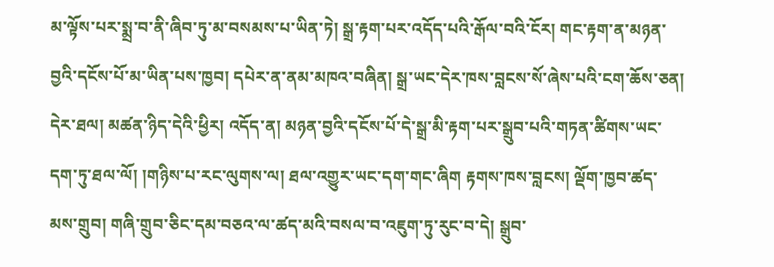མ་ལྟོས་པར་སྨྲ་བ་ནི་ཞིབ་ཏུ་མ་བསམས་པ་ཡིན་ཏེ། སྒྲ་རྟག་པར་འདོད་པའི་རྒོལ་བའི་ངོར། གང་རྟག་ན་མཉན་བྱའི་དངོས་པོ་མ་ཡིན་པས་ཁྱབ། དཔེར་ན་ནམ་མཁའ་བཞིན། སྒྲ་ཡང་དེར་ཁས་བླངས་སོ་ཞེས་པའི་ངག་ཆོས་ཅན། དེར་ཐལ། མཚན་ཉིད་དེའི་ཕྱིར། འདོད་ན། མཉན་བྱའི་དངོས་པོ་དེ་སྒྲ་མི་རྟག་པར་སྒྲུབ་པའི་གཏན་ཚིགས་ཡང་དག་ཏུ་ཐལ་ལོ། །གཉིས་པ་རང་ལུགས་ལ། ཐལ་འགྱུར་ཡང་དག་གང་ཞིག རྟགས་ཁས་བླངས། ལྡོག་ཁྱབ་ཚད་མས་གྲུབ། གཞི་གྲུབ་ཅིང་དམ་བཅའ་ལ་ཚད་མའི་བསལ་བ་འཇུག་ཏུ་རུང་བ་དེ། སྒྲུབ་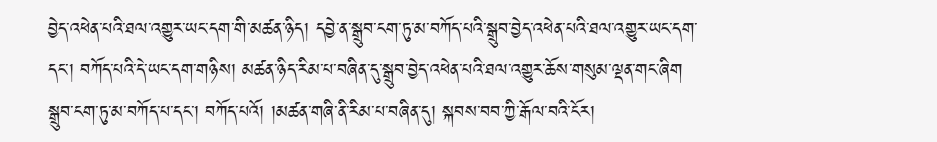བྱེད་འཕེན་པའི་ཐལ་འགྱུར་ཡང་དག་གི་མཚན་ཉིད། དབྱེ་ན་སྒྲུབ་ངག་ཏུ་མ་བཀོད་པའི་སྒྲུབ་བྱེད་འཕེན་པའི་ཐལ་འགྱུར་ཡང་དག་དང་། བཀོད་པའི་དེ་ཡང་དག་གཉིས། མཚན་ཉིད་རིམ་པ་བཞིན་དུ་སྒྲུབ་བྱེད་འཕེན་པའི་ཐལ་འགྱུར་ཆོས་གསུམ་ལྡན་གང་ཞིག སྒྲུབ་ངག་ཏུ་མ་བཀོད་པ་དང་། བཀོད་པའོ། །མཚན་གཞི་ནི་རིམ་པ་བཞིན་དུ། སྐབས་བབ་ཀྱི་རྒོལ་བའི་ངོར།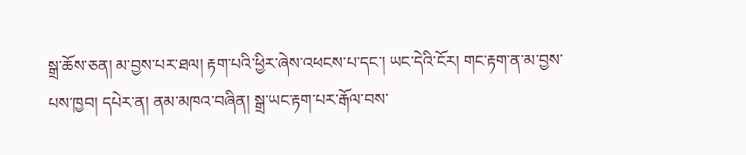སྒྲ་ཆོས་ཅན། མ་བྱས་པར་ཐལ། རྟག་པའི་ཕྱིར་ཞེས་འཕངས་པ་དང་། ཡང་དེའི་ངོར། གང་རྟག་ན་མ་བྱས་པས་ཁྱབ། དཔེར་ན། ནམ་མཁའ་བཞིན། སྒྲ་ཡང་རྟག་པར་རྒོལ་བས་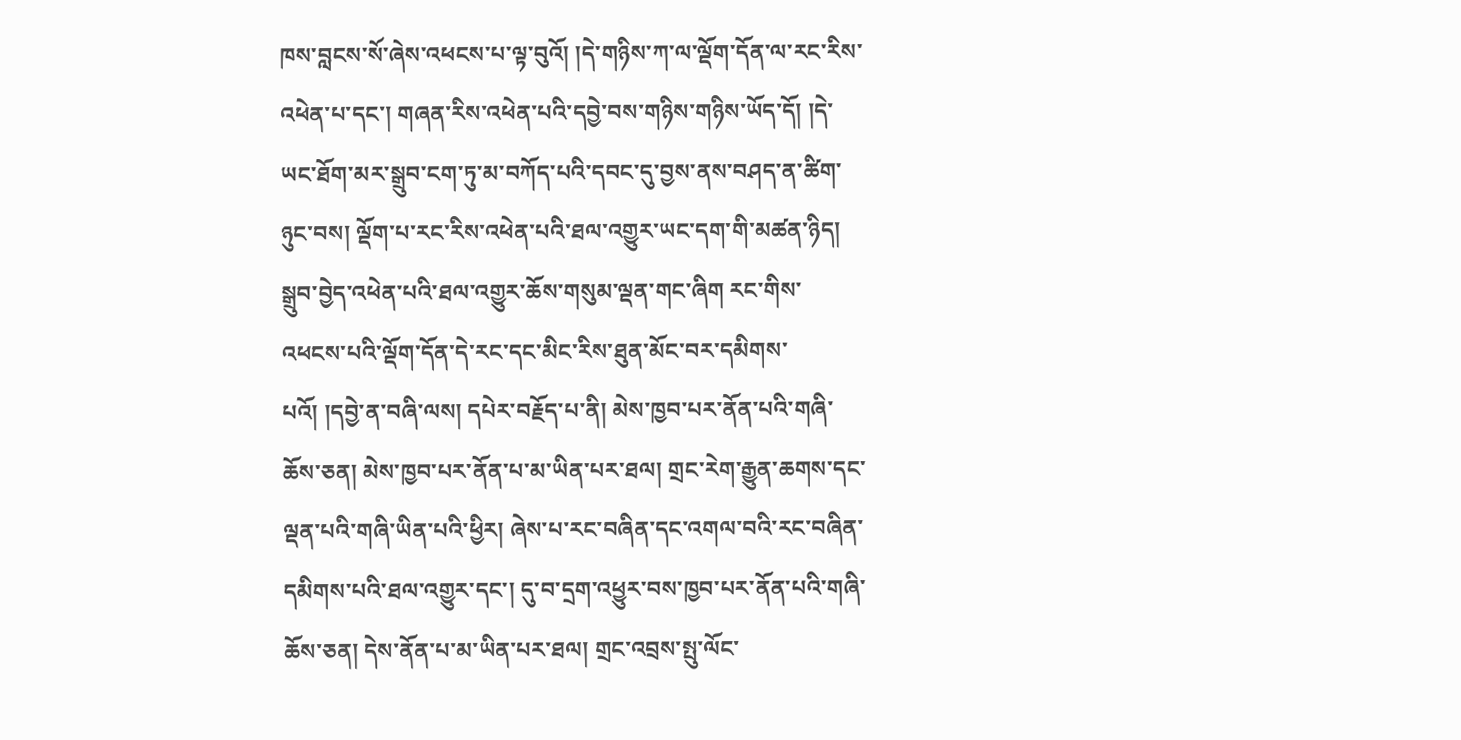ཁས་བླངས་སོ་ཞེས་འཕངས་པ་ལྟ་བུའོ། །དེ་གཉིས་ཀ་ལ་ལྡོག་དོན་ལ་རང་རིས་འཕེན་པ་དང་། གཞན་རིས་འཕེན་པའི་དབྱེ་བས་གཉིས་གཉིས་ཡོད་དོ། །དེ་ཡང་ཐོག་མར་སྒྲུབ་ངག་ཏུ་མ་བཀོད་པའི་དབང་དུ་བྱས་ནས་བཤད་ན་ཚིག་ཉུང་བས། ལྡོག་པ་རང་རིས་འཕེན་པའི་ཐལ་འགྱུར་ཡང་དག་གི་མཚན་ཉིད། སྒྲུབ་བྱེད་འཕེན་པའི་ཐལ་འགྱུར་ཆོས་གསུམ་ལྡན་གང་ཞིག རང་གིས་འཕངས་པའི་ལྡོག་དོན་དེ་རང་དང་མིང་རིས་ཐུན་མོང་བར་དམིགས་པའོ། །དབྱེ་ན་བཞི་ལས། དཔེར་བརྗོད་པ་ནི། མེས་ཁྱབ་པར་ནོན་པའི་གཞི་ཆོས་ཅན། མེས་ཁྱབ་པར་ནོན་པ་མ་ཡིན་པར་ཐལ། གྲང་རེག་རྒྱུན་ཆགས་དང་ལྡན་པའི་གཞི་ཡིན་པའི་ཕྱིར། ཞེས་པ་རང་བཞིན་དང་འགལ་བའི་རང་བཞིན་དམིགས་པའི་ཐལ་འགྱུར་དང་། དུ་བ་དྲག་འཕྱུར་བས་ཁྱབ་པར་ནོན་པའི་གཞི་ཆོས་ཅན། དེས་ནོན་པ་མ་ཡིན་པར་ཐལ། གྲང་འབྲས་སྤུ་ལོང་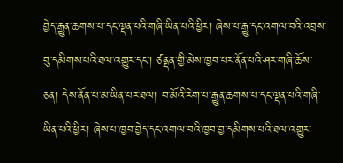བྱེད་རྒྱུན་ཆགས་པ་དང་ལྡན་པའི་གཞི་ཡིན་པའི་ཕྱིར། ཞེས་པ་རྒྱུ་དང་འགལ་བའི་འབྲས་བུ་དམིགས་པའི་ཐལ་འགྱུར་དང་། ཙནྡན་གྱི་མེས་ཁྱབ་པར་ནོན་པའི་ཤར་གཞི་ཆོས་ཅན། དེས་ནོན་པ་མ་ཡིན་པར་ཐལ། བ་མོའི་རེག་པ་རྒྱུན་ཆགས་པ་དང་ལྡན་པའི་གཞི་ཡིན་པའི་ཕྱིར། ཞེས་པ་ཁྱབ་བྱེད་དང་འགལ་བའི་ཁྱབ་བྱ་དམིགས་པའི་ཐལ་འགྱུར་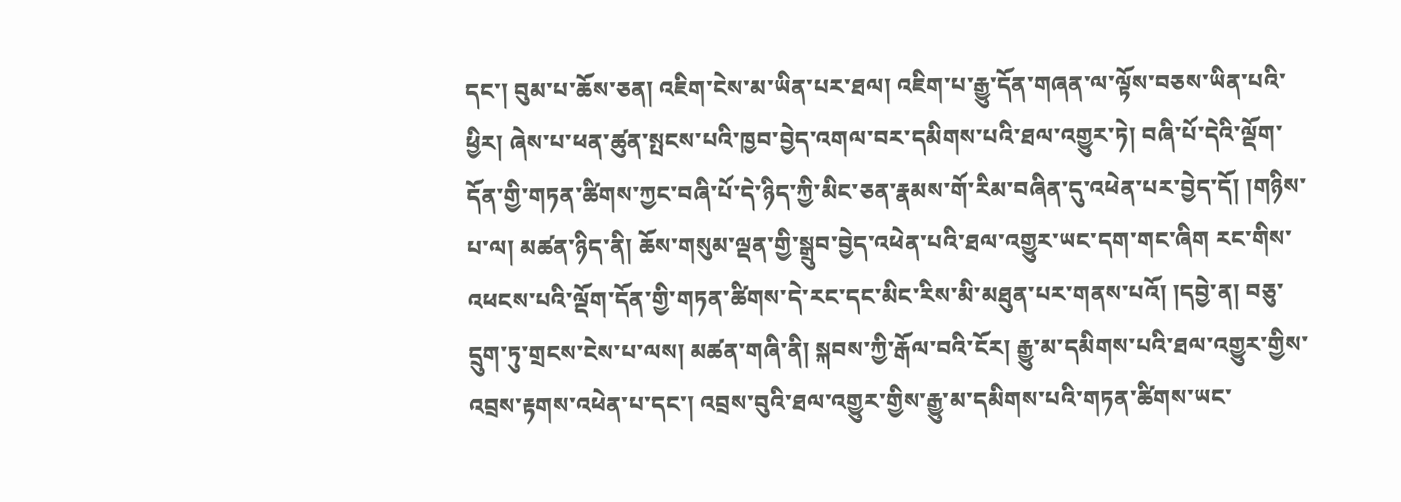དང་། བུམ་པ་ཆོས་ཅན། འཇིག་ངེས་མ་ཡིན་པར་ཐལ། འཇིག་པ་རྒྱུ་དོན་གཞན་ལ་ལྟོས་བཅས་ཡིན་པའི་ཕྱིར། ཞེས་པ་ཕན་ཚུན་སྤངས་པའི་ཁྱབ་བྱེད་འགལ་བར་དམིགས་པའི་ཐལ་འགྱུར་ཏེ། བཞི་པོ་དེའི་ལྡོག་དོན་གྱི་གཏན་ཚིགས་ཀྱང་བཞི་པོ་དེ་ཉིད་ཀྱི་མིང་ཅན་རྣམས་གོ་རིམ་བཞིན་དུ་འཕེན་པར་བྱེད་དོ། །གཉིས་པ་ལ། མཚན་ཉིད་ནི། ཆོས་གསུམ་ལྡན་གྱི་སྒྲུབ་བྱེད་འཕེན་པའི་ཐལ་འགྱུར་ཡང་དག་གང་ཞིག རང་གིས་འཕངས་པའི་ལྡོག་དོན་གྱི་གཏན་ཚིགས་དེ་རང་དང་མིང་རིས་མི་མཐུན་པར་གནས་པའོ། །དབྱེ་ན། བཅུ་དྲུག་ཏུ་གྲངས་ངེས་པ་ལས། མཚན་གཞི་ནི། སྐབས་ཀྱི་རྒོལ་བའི་ངོར། རྒྱུ་མ་དམིགས་པའི་ཐལ་འགྱུར་གྱིས་འབྲས་རྟགས་འཕེན་པ་དང་། འབྲས་བུའི་ཐལ་འགྱུར་གྱིས་རྒྱུ་མ་དམིགས་པའི་གཏན་ཚིགས་ཡང་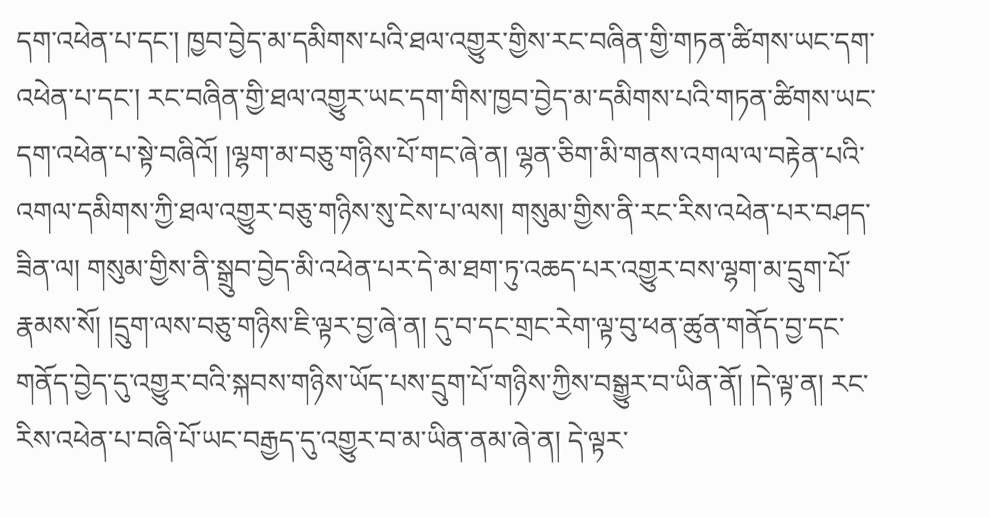དག་འཕེན་པ་དང་། ཁྱབ་བྱེད་མ་དམིགས་པའི་ཐལ་འགྱུར་གྱིས་རང་བཞིན་གྱི་གཏན་ཚིགས་ཡང་དག་འཕེན་པ་དང་། རང་བཞིན་གྱི་ཐལ་འགྱུར་ཡང་དག་གིས་ཁྱབ་བྱེད་མ་དམིགས་པའི་གཏན་ཚིགས་ཡང་དག་འཕེན་པ་སྟེ་བཞིའོ། །ལྷག་མ་བཅུ་གཉིས་པོ་གང་ཞེ་ན། ལྷན་ཅིག་མི་གནས་འགལ་ལ་བརྟེན་པའི་འགལ་དམིགས་ཀྱི་ཐལ་འགྱུར་བཅུ་གཉིས་སུ་ངེས་པ་ལས། གསུམ་གྱིས་ནི་རང་རིས་འཕེན་པར་བཤད་ཟིན་ལ། གསུམ་གྱིས་ནི་སྒྲུབ་བྱེད་མི་འཕེན་པར་དེ་མ་ཐག་ཏུ་འཆད་པར་འགྱུར་བས་ལྷག་མ་དྲུག་པོ་རྣམས་སོ། །དྲུག་ལས་བཅུ་གཉིས་ཇི་ལྟར་བྱ་ཞེ་ན། དུ་བ་དང་གྲང་རེག་ལྟ་བུ་ཕན་ཚུན་གནོད་བྱ་དང་གནོད་བྱེད་དུ་འགྱུར་བའི་སྐབས་གཉིས་ཡོད་པས་དྲུག་པོ་གཉིས་ཀྱིས་བསྒྱུར་བ་ཡིན་ནོ། །དེ་ལྟ་ན། རང་རིས་འཕེན་པ་བཞི་པོ་ཡང་བརྒྱད་དུ་འགྱུར་བ་མ་ཡིན་ནམ་ཞེ་ན། དེ་ལྟར་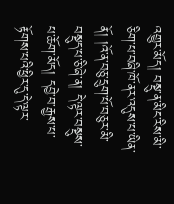འགྱུར་མོད། བསྡུ་ན་མིང་རིས་མི་ཅིག་པ་བཞི་ཁོ་ནར་འདུས་པ་ཡིན་ནོ། །འོ་ན་བཅུ་དྲུག་པོ་བཅུར་མི་བསྡུད་པ་ཅི་ཞེ་ན། དེ་ལྟར་བསྡུས་པ་ཆོག་མོད། དབྱེ་བ་རྒྱས་པ་རྟོགས་པའི་ཕྱིར་དུ་དེ་ལྟར་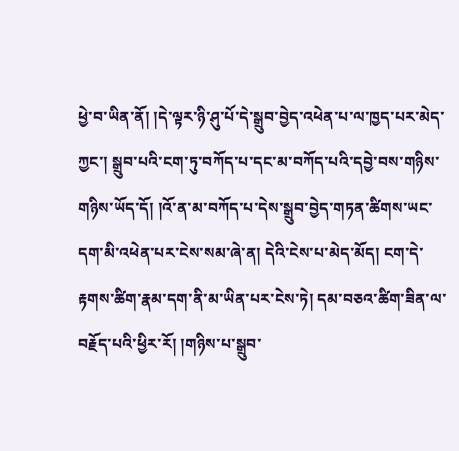ཕྱེ་བ་ཡིན་ནོ། །དེ་ལྟར་ཉི་ཤུ་པོ་དེ་སྒྲུབ་བྱེད་འཕེན་པ་ལ་ཁྱད་པར་མེད་ཀྱང་། སྒྲུབ་པའི་ངག་ཏུ་བཀོད་པ་དང་མ་བཀོད་པའི་དབྱེ་བས་གཉིས་གཉིས་ཡོད་དོ། །འོ་ན་མ་བཀོད་པ་དེས་སྒྲུབ་བྱེད་གཏན་ཚིགས་ཡང་དག་མི་འཕེན་པར་ངེས་སམ་ཞེ་ན། དེའི་ངེས་པ་མེད་མོད། ངག་དེ་རྟགས་ཚིག་རྣམ་དག་ནི་མ་ཡིན་པར་ངེས་ཏེ། དམ་བཅའ་ཚིག་ཟིན་ལ་བརྗོད་པའི་ཕྱིར་རོ། །གཉིས་པ་སྒྲུབ་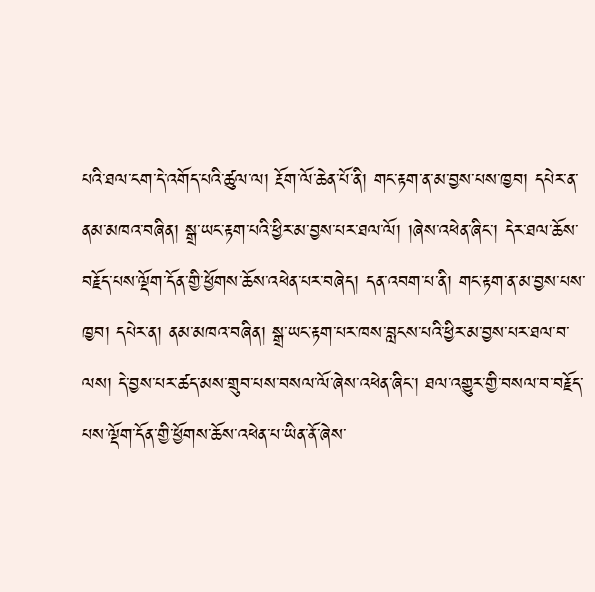པའི་ཐལ་ངག་དེ་འགོད་པའི་ཚུལ་ལ། རྔོག་ལོ་ཆེན་པོ་ནི། གང་རྟག་ན་མ་བྱས་པས་ཁྱབ། དཔེར་ན་ནམ་མཁའ་བཞིན། སྒྲ་ཡང་རྟག་པའི་ཕྱིར་མ་བྱས་པར་ཐལ་ལོ། །ཞེས་འཕེན་ཞིང་། དེར་ཐལ་ཆོས་བརྗོད་པས་ལྡོག་དོན་གྱི་ཕྱོགས་ཆོས་འཕེན་པར་བཞེད། དན་འབག་པ་ནི། གང་རྟག་ན་མ་བྱས་པས་ཁྱབ། དཔེར་ན། ནམ་མཁའ་བཞིན། སྒྲ་ཡང་རྟག་པར་ཁས་བླངས་པའི་ཕྱིར་མ་བྱས་པར་ཐལ་བ་ལས། དེ་བྱས་པར་ཚད་མས་གྲུབ་པས་བསལ་ལོ་ཞེས་འཕེན་ཞིང་། ཐལ་འགྱུར་གྱི་བསལ་བ་བརྗོད་པས་ལྡོག་དོན་གྱི་ཕྱོགས་ཆོས་འཕེན་པ་ཡིན་ནོ་ཞེས་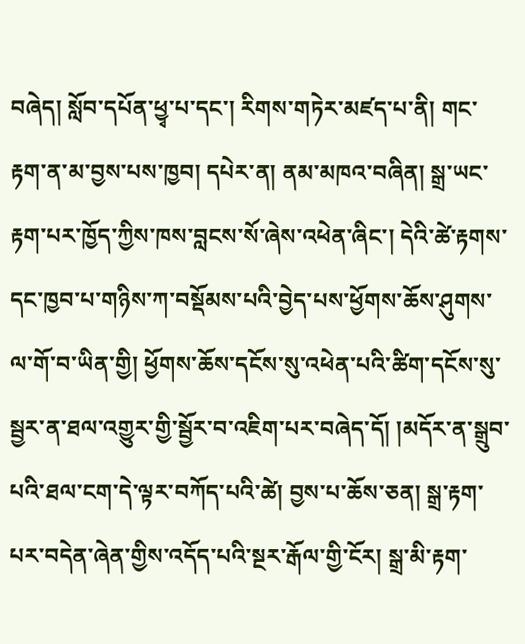བཞེད། སློབ་དཔོན་ཕྱྭ་པ་དང་། རིགས་གཏེར་མཛད་པ་ནི། གང་རྟག་ན་མ་བྱས་པས་ཁྱབ། དཔེར་ན། ནམ་མཁའ་བཞིན། སྒྲ་ཡང་རྟག་པར་ཁྱོད་ཀྱིས་ཁས་བླངས་སོ་ཞེས་འཕེན་ཞིང་། དེའི་ཚེ་རྟགས་དང་ཁྱབ་པ་གཉིས་ཀ་བསྡོམས་པའི་བྱེད་པས་ཕྱོགས་ཆོས་ཤུགས་ལ་གོ་བ་ཡིན་གྱི། ཕྱོགས་ཆོས་དངོས་སུ་འཕེན་པའི་ཚིག་དངོས་སུ་སྦྱར་ན་ཐལ་འགྱུར་གྱི་སྦྱོར་བ་འཇིག་པར་བཞེད་དོ། །མདོར་ན་སྒྲུབ་པའི་ཐལ་ངག་དེ་ལྟར་བཀོད་པའི་ཚེ། བྱས་པ་ཆོས་ཅན། སྒྲ་རྟག་པར་བདེན་ཞེན་གྱིས་འདོད་པའི་སྔར་རྒོལ་གྱི་ངོར། སྒྲ་མི་རྟག་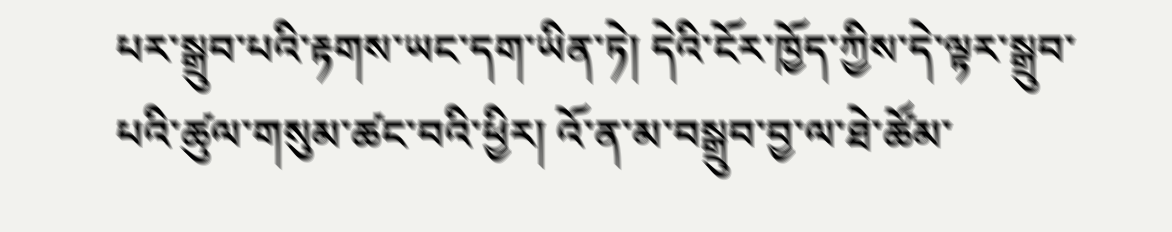པར་སྒྲུབ་པའི་རྟགས་ཡང་དག་ཡིན་ཏེ། དེའི་ངོར་ཁྱོད་ཀྱིས་དེ་ལྟར་སྒྲུབ་པའི་ཚུལ་གསུམ་ཚང་བའི་ཕྱིར། འོ་ན་མ་བསྒྲུབ་བྱ་ལ་ཐེ་ཚོམ་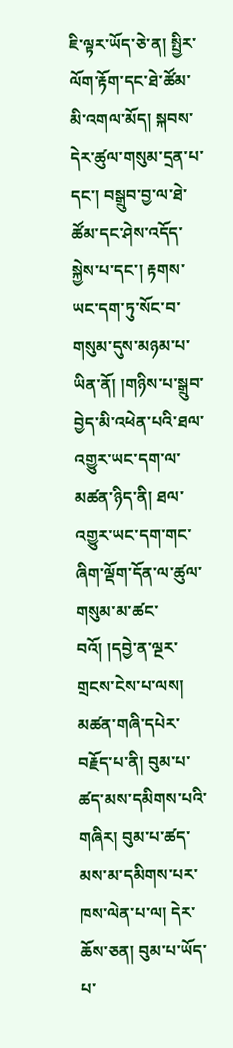ཇི་ལྟར་ཡོད་ཅེ་ན། སྤྱིར་ལོག་རྟོག་དང་ཐེ་ཚོམ་མི་འགལ་མོད། སྐབས་དེར་ཚུལ་གསུམ་དྲན་པ་དང་། བསྒྲུབ་བྱ་ལ་ཐེ་ཚོམ་དང་ཤེས་འདོད་སྐྱེས་པ་དང་། རྟགས་ཡང་དག་ཏུ་སོང་བ་གསུམ་དུས་མཉམ་པ་ཡིན་ནོ། །གཉིས་པ་སྒྲུབ་བྱེད་མི་འཕེན་པའི་ཐལ་འགྱུར་ཡང་དག་ལ་མཚན་ཉིད་ནི། ཐལ་འགྱུར་ཡང་དག་གང་ཞིག་ལྡོག་དོན་ལ་ཚུལ་གསུམ་མ་ཚང་བའོ། །དབྱེ་ན་ལྔར་གྲངས་ངེས་པ་ལས། མཚན་གཞི་དཔེར་བརྗོད་པ་ནི། བུམ་པ་ཚད་མས་དམིགས་པའི་གཞིར། བུམ་པ་ཚད་མས་མ་དམིགས་པར་ཁས་ལེན་པ་ལ། དེར་ཆོས་ཅན། བུམ་པ་ཡོད་པ་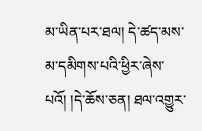མ་ཡིན་པར་ཐལ། དེ་ཚད་མས་མ་དམིགས་པའི་ཕྱིར་ཞེས་པའོ། །དེ་ཆོས་ཅན། ཐལ་འགྱུར་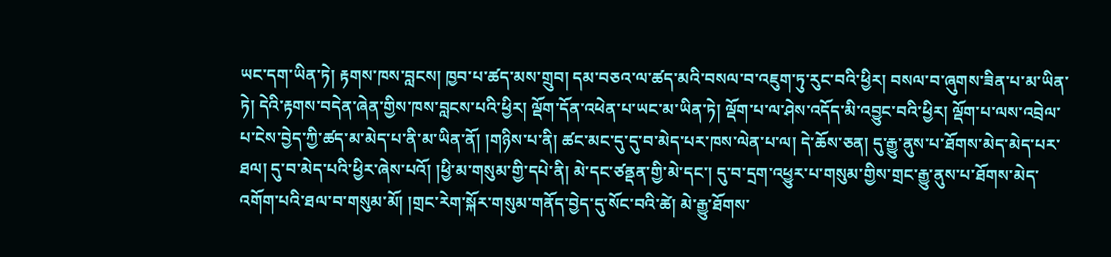ཡང་དག་ཡིན་ཏེ། རྟགས་ཁས་བླངས། ཁྱབ་པ་ཚད་མས་གྲུབ། དམ་བཅའ་ལ་ཚད་མའི་བསལ་བ་འཇུག་ཏུ་རུང་བའི་ཕྱིར། བསལ་བ་ཞུགས་ཟིན་པ་མ་ཡིན་ཏེ། དེའི་རྟགས་བདེན་ཞེན་གྱིས་ཁས་བླངས་པའི་ཕྱིར། ལྡོག་དོན་འཕེན་པ་ཡང་མ་ཡིན་ཏེ། ལྡོག་པ་ལ་ཤེས་འདོད་མི་འབྱུང་བའི་ཕྱིར། ལྡོག་པ་ལས་འབྲེལ་པ་ངེས་བྱེད་ཀྱི་ཚད་མ་མེད་པ་ནི་མ་ཡིན་ནོ། །གཉིས་པ་ནི། ཚང་མང་དུ་དུ་བ་མེད་པར་ཁས་ལེན་པ་ལ། དེ་ཆོས་ཅན། དུ་རྒྱུ་ནུས་པ་ཐོགས་མེད་མེད་པར་ཐལ། དུ་བ་མེད་པའི་ཕྱིར་ཞེས་པའོ། །ཕྱི་མ་གསུམ་གྱི་དཔེ་ནི། མེ་དང་ཙནྡན་གྱི་མེ་དང་། དུ་བ་དྲག་འཕྱུར་པ་གསུམ་གྱིས་གྲང་རྒྱུ་ནུས་པ་ཐོགས་མེད་འགོག་པའི་ཐལ་བ་གསུམ་མོ། །གྲང་རེག་སྐོར་གསུམ་གནོད་བྱེད་དུ་སོང་བའི་ཚེ། མེ་རྒྱུ་ཐོགས་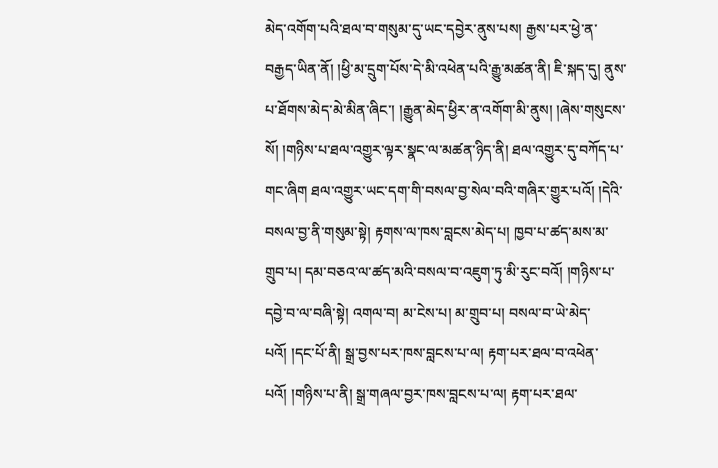མེད་འགོག་པའི་ཐལ་བ་གསུམ་དུ་ཡང་དབྱེར་ནུས་པས། རྒྱས་པར་ཕྱེ་ན་བརྒྱད་ཡིན་ནོ། །ཕྱི་མ་དྲུག་པོས་དེ་མི་འཕེན་པའི་རྒྱུ་མཚན་ནི། ཇི་སྐད་དུ། ནུས་པ་ཐོགས་མེད་མེ་མིན་ཞིང་། །རྒྱུན་མེད་ཕྱིར་ན་འགོག་མི་ནུས། །ཞེས་གསུངས་སོ། །གཉིས་པ་ཐལ་འགྱུར་ལྟར་སྣང་ལ་མཚན་ཉིད་ནི། ཐལ་འགྱུར་དུ་བཀོད་པ་གང་ཞིག ཐལ་འགྱུར་ཡང་དག་གི་བསལ་བྱ་སེལ་བའི་གཞིར་གྱུར་པའོ། །དེའི་བསལ་བྱ་ནི་གསུམ་སྟེ། རྟགས་ལ་ཁས་བླངས་མེད་པ། ཁྱབ་པ་ཚད་མས་མ་གྲུབ་པ། དམ་བཅའ་ལ་ཚད་མའི་བསལ་བ་འཇུག་ཏུ་མི་རུང་བའོ། །གཉིས་པ་དབྱེ་བ་ལ་བཞི་སྟེ། འགལ་བ། མ་ངེས་པ། མ་གྲུབ་པ། བསལ་བ་ཡེ་མེད་པའོ། །དང་པོ་ནི། སྒྲ་བྱས་པར་ཁས་བླངས་པ་ལ། རྟག་པར་ཐལ་བ་འཕེན་པའོ། །གཉིས་པ་ནི། སྒྲ་གཞལ་བྱར་ཁས་བླངས་པ་ལ། རྟག་པར་ཐལ་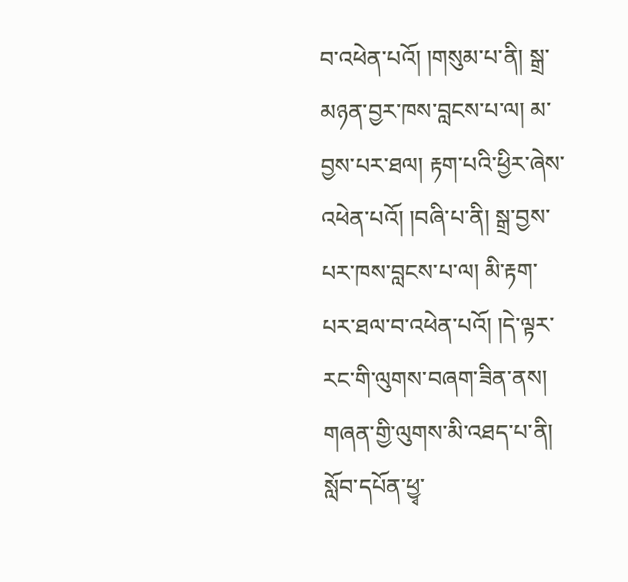བ་འཕེན་པའོ། །གསུམ་པ་ནི། སྒྲ་མཉན་བྱར་ཁས་བླངས་པ་ལ། མ་བྱས་པར་ཐལ། རྟག་པའི་ཕྱིར་ཞེས་འཕེན་པའོ། །བཞི་པ་ནི། སྒྲ་བྱས་པར་ཁས་བླངས་པ་ལ། མི་རྟག་པར་ཐལ་བ་འཕེན་པའོ། །དེ་ལྟར་རང་གི་ལུགས་བཞག་ཟིན་ནས། གཞན་གྱི་ལུགས་མི་འཐད་པ་ནི། སློབ་དཔོན་ཕྱྭ་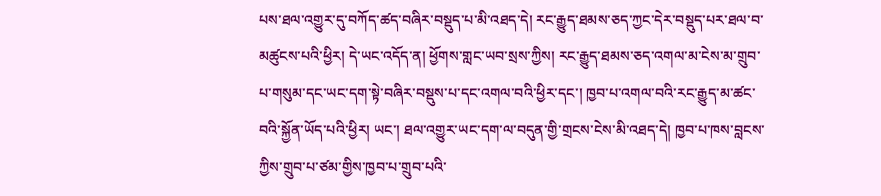པས་ཐལ་འགྱུར་དུ་བཀོད་ཚད་བཞིར་བསྡུད་པ་མི་འཐད་དེ། རང་རྒྱུད་ཐམས་ཅད་ཀྱང་དེར་བསྡུད་པར་ཐལ་བ་མཚུངས་པའི་ཕྱིར། དེ་ཡང་འདོད་ན། ཕྱོགས་གླང་ཡབ་སྲས་ཀྱིས། རང་རྒྱུད་ཐམས་ཅད་འགལ་མ་ངེས་མ་གྲུབ་པ་གསུམ་དང་ཡང་དག་སྟེ་བཞིར་བསྡུས་པ་དང་འགལ་བའི་ཕྱིར་དང་། ཁྱབ་པ་འགལ་བའི་རང་རྒྱུད་མ་ཚང་བའི་སྐྱོན་ཡོད་པའི་ཕྱིར། ཡང་། ཐལ་འགྱུར་ཡང་དག་ལ་བདུན་གྱི་གྲངས་ངེས་མི་འཐད་དེ། ཁྱབ་པ་ཁས་བླངས་ཀྱིས་གྲུབ་པ་ཙམ་གྱིས་ཁྱབ་པ་གྲུབ་པའི་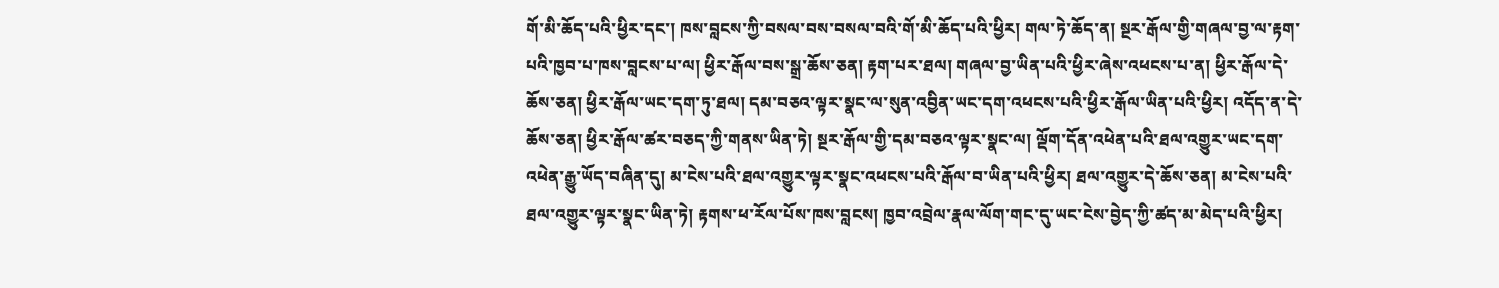གོ་མི་ཆོད་པའི་ཕྱིར་དང་། ཁས་བླངས་ཀྱི་བསལ་བས་བསལ་བའི་གོ་མི་ཆོད་པའི་ཕྱིར། གལ་ཏེ་ཆོད་ན། སྔར་རྒོལ་གྱི་གཞལ་བྱ་ལ་རྟག་པའི་ཁྱབ་པ་ཁས་བླངས་པ་ལ། ཕྱིར་རྒོལ་བས་སྒྲ་ཆོས་ཅན། རྟག་པར་ཐལ། གཞལ་བྱ་ཡིན་པའི་ཕྱིར་ཞེས་འཕངས་པ་ན། ཕྱིར་རྒོལ་དེ་ཆོས་ཅན། ཕྱིར་རྒོལ་ཡང་དག་ཏུ་ཐལ། དམ་བཅའ་ལྟར་སྣང་ལ་སུན་འབྱིན་ཡང་དག་འཕངས་པའི་ཕྱིར་རྒོལ་ཡིན་པའི་ཕྱིར། འདོད་ན་དེ་ཆོས་ཅན། ཕྱིར་རྒོལ་ཚར་བཅད་ཀྱི་གནས་ཡིན་ཏེ། སྔར་རྒོལ་གྱི་དམ་བཅའ་ལྟར་སྣང་ལ། ལྡོག་དོན་འཕེན་པའི་ཐལ་འགྱུར་ཡང་དག་འཕེན་རྒྱུ་ཡོད་བཞིན་དུ། མ་ངེས་པའི་ཐལ་འགྱུར་ལྟར་སྣང་འཕངས་པའི་རྒོལ་བ་ཡིན་པའི་ཕྱིར། ཐལ་འགྱུར་དེ་ཆོས་ཅན། མ་ངེས་པའི་ཐལ་འགྱུར་ལྟར་སྣང་ཡིན་ཏེ། རྟགས་ཕ་རོལ་པོས་ཁས་བླངས། ཁྱབ་འབྲེལ་རྣལ་ལོག་གང་དུ་ཡང་ངེས་བྱེད་ཀྱི་ཚད་མ་མེད་པའི་ཕྱིར།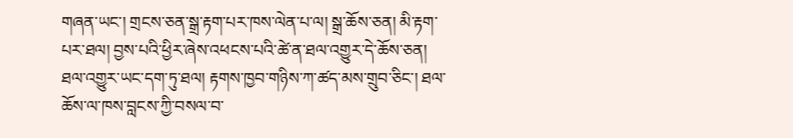གཞན་ཡང་། གྲངས་ཅན་སྒྲ་རྟག་པར་ཁས་ལེན་པ་ལ། སྒྲ་ཆོས་ཅན། མི་རྟག་པར་ཐལ། བྱས་པའི་ཕྱིར་ཞེས་འཕངས་པའི་ཚེ་ན་ཐལ་འགྱུར་དེ་ཆོས་ཅན། ཐལ་འགྱུར་ཡང་དག་ཏུ་ཐལ། རྟགས་ཁྱབ་གཉིས་ཀ་ཚད་མས་གྲུབ་ཅིང་། ཐལ་ཆོས་ལ་ཁས་བླངས་ཀྱི་བསལ་བ་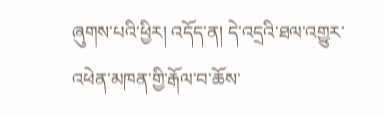ཞུགས་པའི་ཕྱིར། འདོད་ན། དེ་འདྲའི་ཐལ་འགྱུར་འཕེན་མཁན་གྱི་རྒོལ་བ་ཆོས་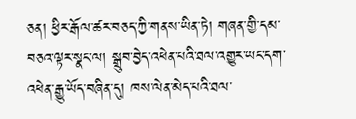ཅན། ཕྱིར་རྒོལ་ཚར་བཅད་ཀྱི་གནས་ཡིན་ཏེ། གཞན་གྱི་དམ་བཅའ་ལྟར་སྣང་ལ། སྒྲུབ་བྱེད་འཕེན་པའི་ཐལ་འགྱུར་ཡང་དག་འཕེན་རྒྱུ་ཡོད་བཞིན་དུ། ཁས་ལེན་མེད་པའི་ཐལ་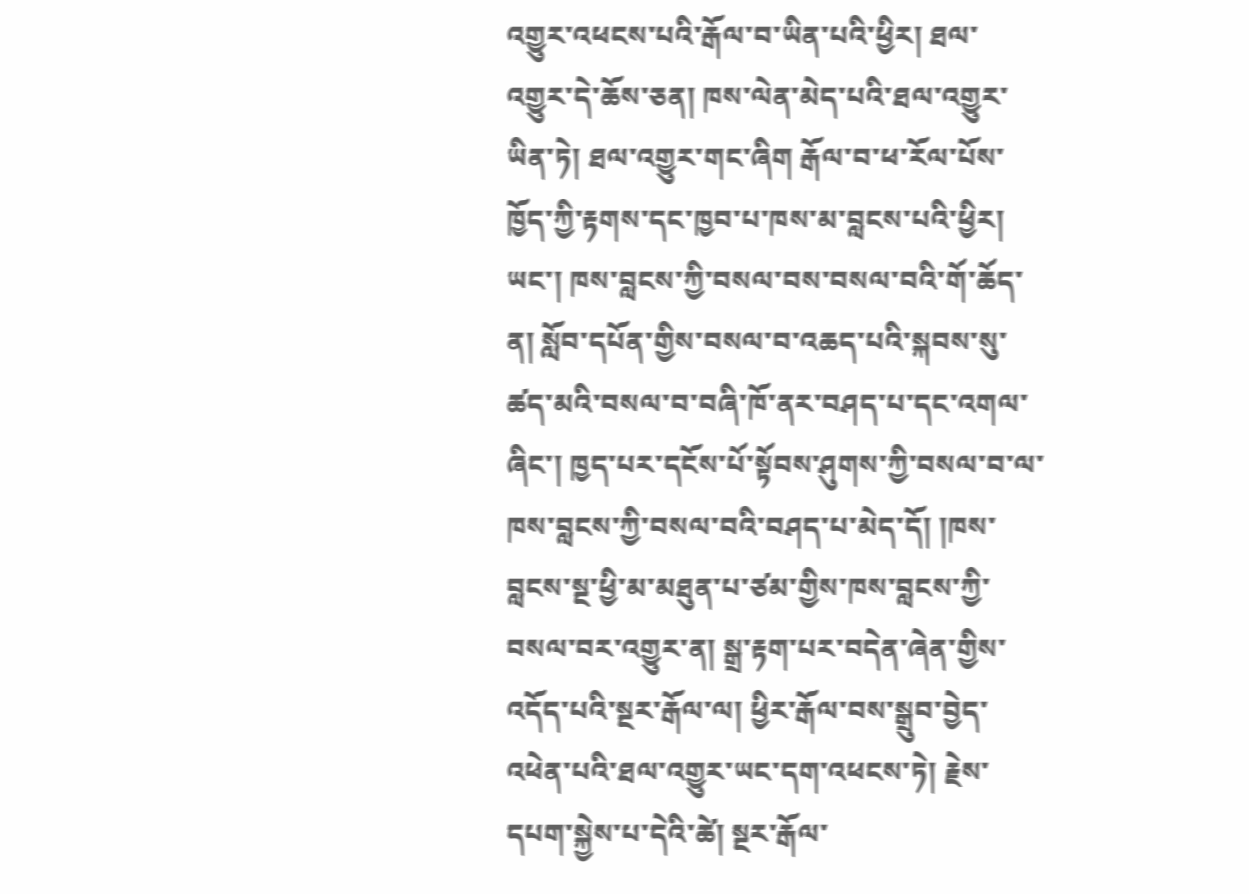འགྱུར་འཕངས་པའི་རྒོལ་བ་ཡིན་པའི་ཕྱིར། ཐལ་འགྱུར་དེ་ཆོས་ཅན། ཁས་ལེན་མེད་པའི་ཐལ་འགྱུར་ཡིན་ཏེ། ཐལ་འགྱུར་གང་ཞིག རྒོལ་བ་ཕ་རོལ་པོས་ཁྱོད་ཀྱི་རྟགས་དང་ཁྱབ་པ་ཁས་མ་བླངས་པའི་ཕྱིར། ཡང་། ཁས་བླངས་ཀྱི་བསལ་བས་བསལ་བའི་གོ་ཆོད་ན། སློབ་དཔོན་གྱིས་བསལ་བ་འཆད་པའི་སྐབས་སུ་ཚད་མའི་བསལ་བ་བཞི་ཁོ་ནར་བཤད་པ་དང་འགལ་ཞིང་། ཁྱད་པར་དངོས་པོ་སྟོབས་ཤུགས་ཀྱི་བསལ་བ་ལ་ཁས་བླངས་ཀྱི་བསལ་བའི་བཤད་པ་མེད་དོ། །ཁས་བླངས་སྔ་ཕྱི་མ་མཐུན་པ་ཙམ་གྱིས་ཁས་བླངས་ཀྱི་བསལ་བར་འགྱུར་ན། སྒྲ་རྟག་པར་བདེན་ཞེན་གྱིས་འདོད་པའི་སྔར་རྒོལ་ལ། ཕྱིར་རྒོལ་བས་སྒྲུབ་བྱེད་འཕེན་པའི་ཐལ་འགྱུར་ཡང་དག་འཕངས་ཏེ། རྗེས་དཔག་སྐྱེས་པ་དེའི་ཚེ། སྔར་རྒོལ་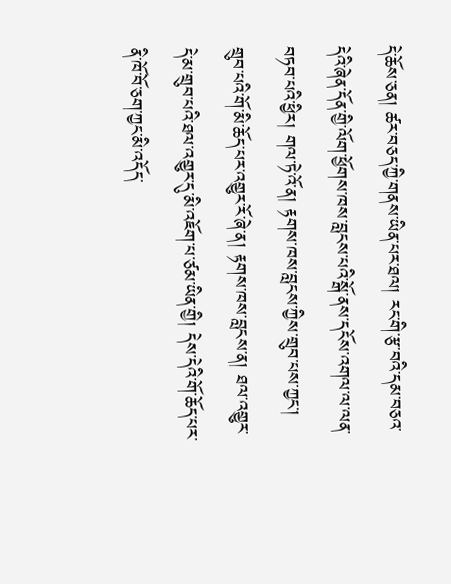དེ་ཆོས་ཅན། ཚར་བཅད་ཀྱི་གནས་ཡིན་པར་ཐལ། རང་གི་རྩ་བའི་དམ་བཅའ་དེའི་ཞེན་དོན་གྱི་ལོག་ཕྱོགས་ཁས་བླངས་པའི་སྒོ་ནས་དངོས་འགལ་ལ་ལན་བཏབ་པའི་ཕྱིར། གལ་ཏེ་འོ་ན། རྟགས་ཁས་བླངས་ཀྱིས་གྲུབ་པས་ཀྱང་། གྲུབ་པའི་གོ་མི་ཆོད་པར་འགྱུར་རོ་ཞེ་ན། རྟགས་ཁས་བླངས་ན། ཐལ་འགྱུར་དེ་མ་གྲུབ་པའི་ཐལ་འགྱུར་དུ་མི་འཇོག་པ་ཙམ་ཡིན་གྱི། དེས་དེའི་གོ་ཆོད་པར་ནི་ཁོ་བོ་ཅག་ཀྱང་མི་འདོད་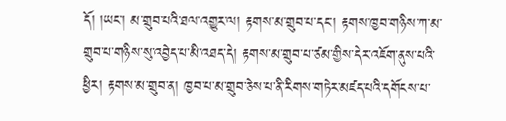དོ། །ཡང་། མ་གྲུབ་པའི་ཐལ་འགྱུར་ལ། རྟགས་མ་གྲུབ་པ་དང་། རྟགས་ཁྱབ་གཉིས་ཀ་མ་གྲུབ་པ་གཉིས་སུ་འབྱེད་པ་མི་འཐད་དེ། རྟགས་མ་གྲུབ་པ་ཙམ་གྱིས་དེར་འཇོག་ནུས་པའི་ཕྱིར། རྟགས་མ་གྲུབ་ན། ཁྱབ་པ་མ་གྲུབ་ཅེས་པ་ནི་རིགས་གཏེར་མཛད་པའི་དགོངས་པ་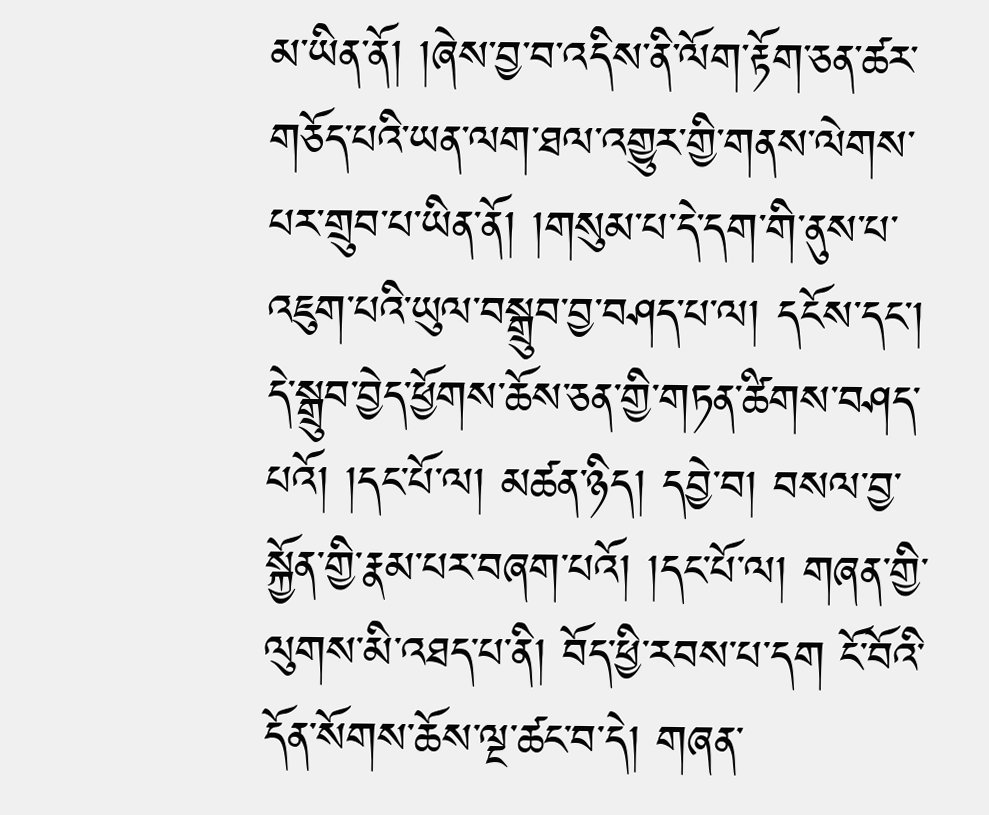མ་ཡིན་ནོ། །ཞེས་བྱ་བ་འདིས་ནི་ལོག་རྟོག་ཅན་ཚར་གཅོད་པའི་ཡན་ལག་ཐལ་འགྱུར་གྱི་གནས་ལེགས་པར་གྲུབ་པ་ཡིན་ནོ། །གསུམ་པ་དེ་དག་གི་ནུས་པ་འཇུག་པའི་ཡུལ་བསྒྲུབ་བྱ་བཤད་པ་ལ། དངོས་དང་། དེ་སྒྲུབ་བྱེད་ཕྱོགས་ཆོས་ཅན་གྱི་གཏན་ཚིགས་བཤད་པའོ། །དང་པོ་ལ། མཚན་ཉིད། དབྱེ་བ། བསལ་བྱ་སྐྱོན་གྱི་རྣམ་པར་བཞག་པའོ། །དང་པོ་ལ། གཞན་གྱི་ལུགས་མི་འཐད་པ་ནི། བོད་ཕྱི་རབས་པ་དག ངོ་བོའི་དོན་སོགས་ཆོས་ལྔ་ཚང་བ་དེ། གཞན་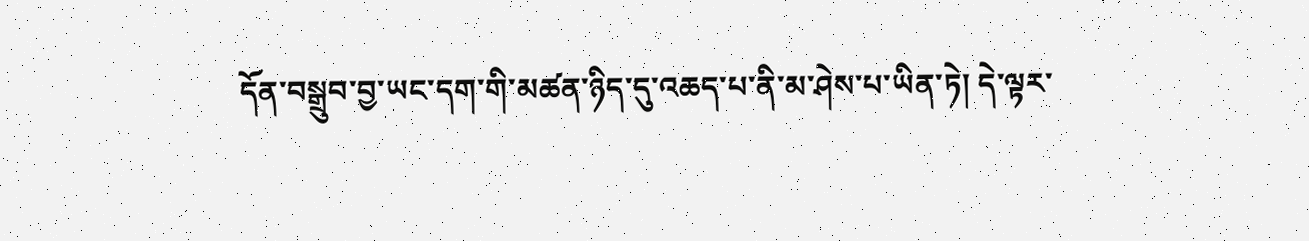དོན་བསྒྲུབ་བྱ་ཡང་དག་གི་མཚན་ཉིད་དུ་འཆད་པ་ནི་མ་ཤེས་པ་ཡིན་ཏེ། དེ་ལྟར་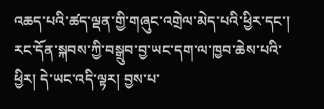འཆད་པའི་ཚད་ལྡན་གྱི་གཞུང་འགྲེལ་མེད་པའི་ཕྱིར་དང་། རང་དོན་སྐབས་ཀྱི་བསྒྲུབ་བྱ་ཡང་དག་ལ་ཁྱབ་ཆེས་པའི་ཕྱིར། དེ་ཡང་འདི་ལྟར། བྱས་པ་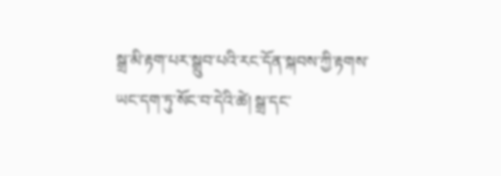སྒྲ་མི་རྟག་པར་སྒྲུབ་པའི་རང་དོན་སྐབས་ཀྱི་རྟགས་ཡང་དག་ཏུ་སོང་བ་དེའི་ཚེ། སྒྲ་དང་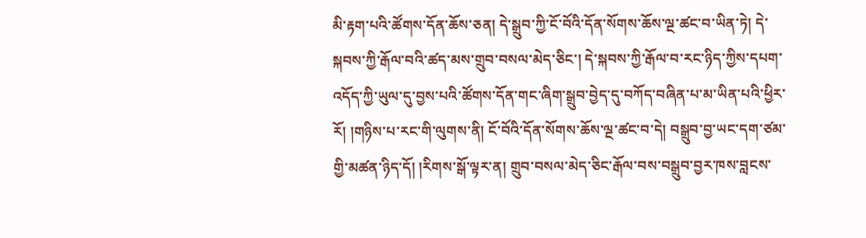མི་རྟག་པའི་ཚོགས་དོན་ཆོས་ཅན། དེ་སྒྲུབ་ཀྱི་ངོ་བོའི་དོན་སོགས་ཆོས་ལྔ་ཚང་བ་ཡིན་ཏེ། དེ་སྐབས་ཀྱི་རྒོལ་བའི་ཚད་མས་གྲུབ་བསལ་མེད་ཅིང་། དེ་སྐབས་ཀྱི་རྒོལ་བ་རང་ཉིད་ཀྱིས་དཔག་འདོད་ཀྱི་ཡུལ་དུ་བྱས་པའི་ཚོགས་དོན་གང་ཞིག་སྒྲུབ་བྱེད་དུ་བཀོད་བཞིན་པ་མ་ཡིན་པའི་ཕྱིར་རོ། །གཉིས་པ་རང་གི་ལུགས་ནི། ངོ་བོའི་དོན་སོགས་ཆོས་ལྔ་ཚང་བ་དེ། བསྒྲུབ་བྱ་ཡང་དག་ཙམ་གྱི་མཚན་ཉིད་དོ། །རིགས་སྒོ་ལྟར་ན། གྲུབ་བསལ་མེད་ཅིང་རྒོལ་བས་བསྒྲུབ་བྱར་ཁས་བླངས་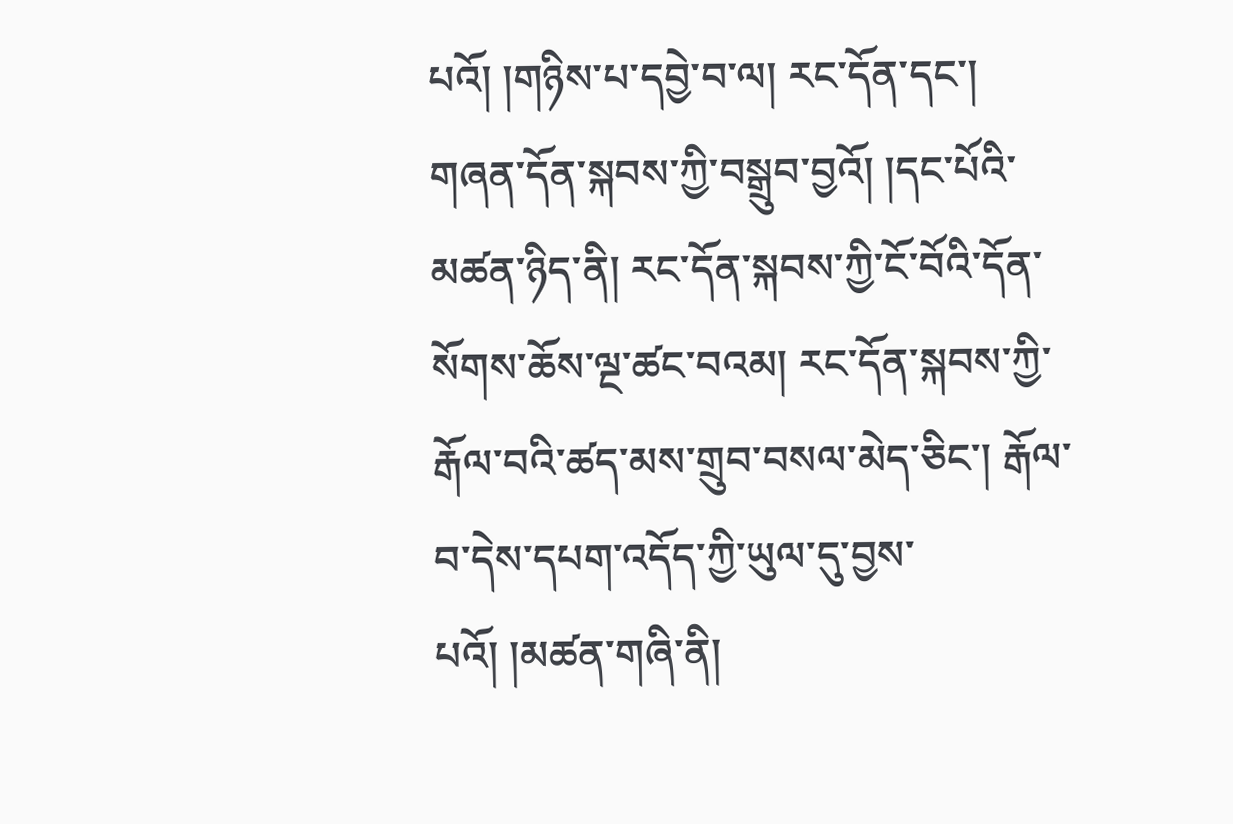པའོ། །གཉིས་པ་དབྱེ་བ་ལ། རང་དོན་དང་། གཞན་དོན་སྐབས་ཀྱི་བསྒྲུབ་བྱའོ། །དང་པོའི་མཚན་ཉིད་ནི། རང་དོན་སྐབས་ཀྱི་ངོ་བོའི་དོན་སོགས་ཆོས་ལྔ་ཚང་བའམ། རང་དོན་སྐབས་ཀྱི་རྒོལ་བའི་ཚད་མས་གྲུབ་བསལ་མེད་ཅིང་། རྒོལ་བ་དེས་དཔག་འདོད་ཀྱི་ཡུལ་དུ་བྱས་པའོ། །མཚན་གཞི་ནི།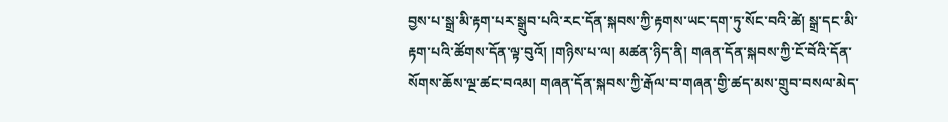བྱས་པ་སྒྲ་མི་རྟག་པར་སྒྲུབ་པའི་རང་དོན་སྐབས་ཀྱི་རྟགས་ཡང་དག་ཏུ་སོང་བའི་ཚེ། སྒྲ་དང་མི་རྟག་པའི་ཚོགས་དོན་ལྟ་བུའོ། །གཉིས་པ་ལ། མཚན་ཉིད་ནི། གཞན་དོན་སྐབས་ཀྱི་ངོ་བོའི་དོན་སོགས་ཆོས་ལྔ་ཚང་བའམ། གཞན་དོན་སྐབས་ཀྱི་རྒོལ་བ་གཞན་གྱི་ཚད་མས་གྲུབ་བསལ་མེད་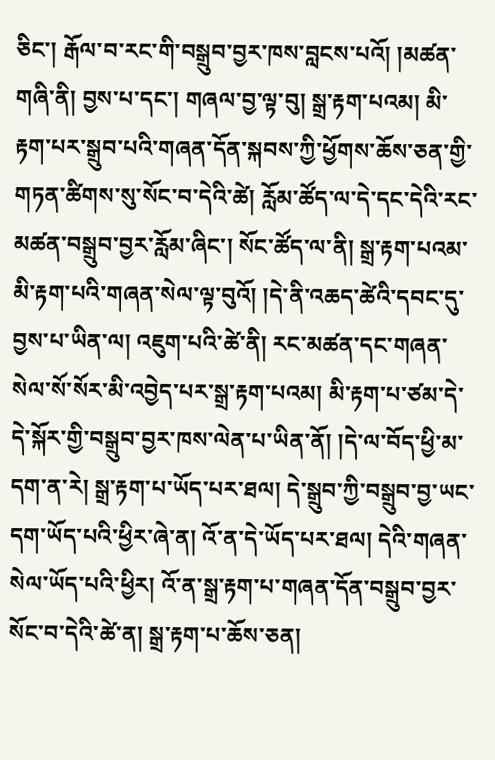ཅིང་། རྒོལ་བ་རང་གི་བསྒྲུབ་བྱར་ཁས་བླངས་པའོ། །མཚན་གཞི་ནི། བྱས་པ་དང་། གཞལ་བྱ་ལྟ་བུ། སྒྲ་རྟག་པའམ། མི་རྟག་པར་སྒྲུབ་པའི་གཞན་དོན་སྐབས་ཀྱི་ཕྱོགས་ཆོས་ཅན་གྱི་གཏན་ཚིགས་སུ་སོང་བ་དེའི་ཚེ། རློམ་ཚོད་ལ་དེ་དང་དེའི་རང་མཚན་བསྒྲུབ་བྱར་རློམ་ཞིང་། སོང་ཚོད་ལ་ནི། སྒྲ་རྟག་པའམ་མི་རྟག་པའི་གཞན་སེལ་ལྟ་བུའོ། །དེ་ནི་འཆད་ཚེའི་དབང་དུ་བྱས་པ་ཡིན་ལ། འཇུག་པའི་ཚེ་ནི། རང་མཚན་དང་གཞན་སེལ་སོ་སོར་མི་འབྱེད་པར་སྒྲ་རྟག་པའམ། མི་རྟག་པ་ཙམ་དེ་དེ་སྐོར་གྱི་བསྒྲུབ་བྱར་ཁས་ལེན་པ་ཡིན་ནོ། །དེ་ལ་བོད་ཕྱི་མ་དག་ན་རེ། སྒྲ་རྟག་པ་ཡོད་པར་ཐལ། དེ་སྒྲུབ་ཀྱི་བསྒྲུབ་བྱ་ཡང་དག་ཡོད་པའི་ཕྱིར་ཞེ་ན། འོ་ན་དེ་ཡོད་པར་ཐལ། དེའི་གཞན་སེལ་ཡོད་པའི་ཕྱིར། འོ་ན་སྒྲ་རྟག་པ་གཞན་དོན་བསྒྲུབ་བྱར་སོང་བ་དེའི་ཚེ་ན། སྒྲ་རྟག་པ་ཆོས་ཅན།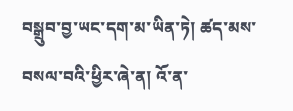བསྒྲུབ་བྱ་ཡང་དག་མ་ཡིན་ཏེ། ཚད་མས་བསལ་བའི་ཕྱིར་ཞེ་ན། འོ་ན་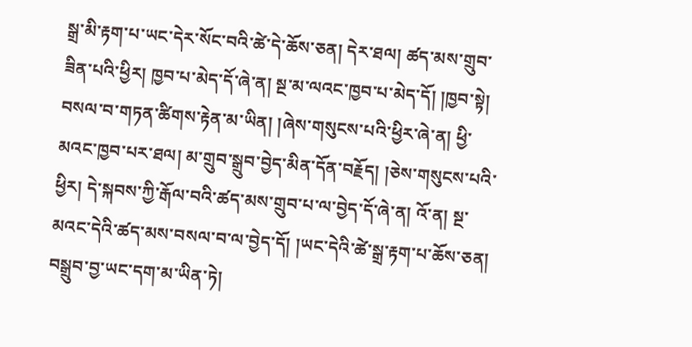སྒྲ་མི་རྟག་པ་ཡང་དེར་སོང་བའི་ཚེ་དེ་ཆོས་ཅན། དེར་ཐལ། ཚད་མས་གྲུབ་ཟིན་པའི་ཕྱིར། ཁྱབ་པ་མེད་དོ་ཞེ་ན། སྔ་མ་ལའང་ཁྱབ་པ་མེད་དོ། །ཁྱབ་སྟེ། བསལ་བ་གཏན་ཚིགས་རྟེན་མ་ཡིན། །ཞེས་གསུངས་པའི་ཕྱིར་ཞེ་ན། ཕྱི་མའང་ཁྱབ་པར་ཐལ། མ་གྲུབ་སྒྲུབ་བྱེད་མིན་དོན་བརྗོད། །ཅེས་གསུངས་པའི་ཕྱིར། དེ་སྐབས་ཀྱི་རྒོལ་བའི་ཚད་མས་གྲུབ་པ་ལ་བྱེད་དོ་ཞེ་ན། འོ་ན། སྔ་མའང་དེའི་ཚད་མས་བསལ་བ་ལ་བྱེད་དོ། །ཡང་དེའི་ཚེ་སྒྲ་རྟག་པ་ཆོས་ཅན། བསྒྲུབ་བྱ་ཡང་དག་མ་ཡིན་ཏེ།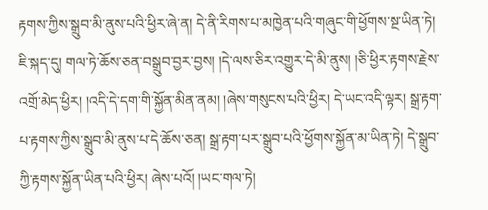རྟགས་ཀྱིས་སྒྲུབ་མི་ནུས་པའི་ཕྱིར་ཞེ་ན། དེ་ནི་རིགས་པ་མཁྱེན་པའི་གཞུང་གི་ཕྱོགས་སྔ་ཡིན་ཏེ། ཇི་སྐད་དུ། གལ་ཏེ་ཆོས་ཅན་བསྒྲུབ་བྱར་བྱས། །དེ་ལས་ཅིར་འགྱུར་དེ་མི་ནུས། །ཅི་ཕྱིར་རྟགས་རྗེས་འགྲོ་མེད་ཕྱིར། །འདི་དེ་དག་གི་སྐྱོན་མིན་ནམ། །ཞེས་གསུངས་པའི་ཕྱིར། དེ་ཡང་འདི་ལྟར། སྒྲ་རྟག་པ་རྟགས་ཀྱིས་སྒྲུབ་མི་ནུས་པ་དེ་ཆོས་ཅན། སྒྲ་རྟག་པར་སྒྲུབ་པའི་ཕྱོགས་སྐྱོན་མ་ཡིན་ཏེ། དེ་སྒྲུབ་ཀྱི་རྟགས་སྐྱོན་ཡིན་པའི་ཕྱིར། ཞེས་པའོ། །ཡང་གལ་ཏེ།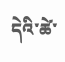དེའི་ཚེ་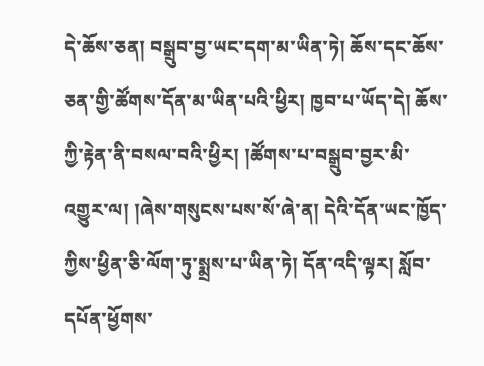དེ་ཆོས་ཅན། བསྒྲུབ་བྱ་ཡང་དག་མ་ཡིན་ཏེ། ཆོས་དང་ཆོས་ཅན་གྱི་ཚོགས་དོན་མ་ཡིན་པའི་ཕྱིར། ཁྱབ་པ་ཡོད་དེ། ཆོས་ཀྱི་རྟེན་ནི་བསལ་བའི་ཕྱིར། །ཚོགས་པ་བསྒྲུབ་བྱར་མི་འགྱུར་ལ། །ཞེས་གསུངས་པས་སོ་ཞེ་ན། དེའི་དོན་ཡང་ཁྱོད་ཀྱིས་ཕྱིན་ཅི་ལོག་ཏུ་སྨྲས་པ་ཡིན་ཏེ། དོན་འདི་ལྟར། སློབ་དཔོན་ཕྱོགས་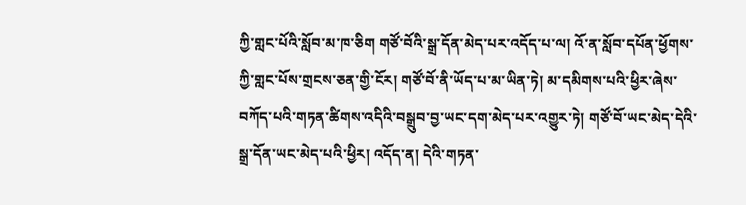ཀྱི་གླང་པོའི་སློབ་མ་ཁ་ཅིག གཙོ་བོའི་སྒྲ་དོན་མེད་པར་འདོད་པ་ལ། འོ་ན་སློབ་དཔོན་ཕྱོགས་ཀྱི་གླང་པོས་གྲངས་ཅན་གྱི་ངོར། གཙོ་བོ་ནི་ཡོད་པ་མ་ཡིན་ཏེ། མ་དམིགས་པའི་ཕྱིར་ཞེས་བཀོད་པའི་གཏན་ཚིགས་འདིའི་བསྒྲུབ་བྱ་ཡང་དག་མེད་པར་འགྱུར་ཏེ། གཙོ་བོ་ཡང་མེད་དེའི་སྒྲ་དོན་ཡང་མེད་པའི་ཕྱིར། འདོད་ན། དེའི་གཏན་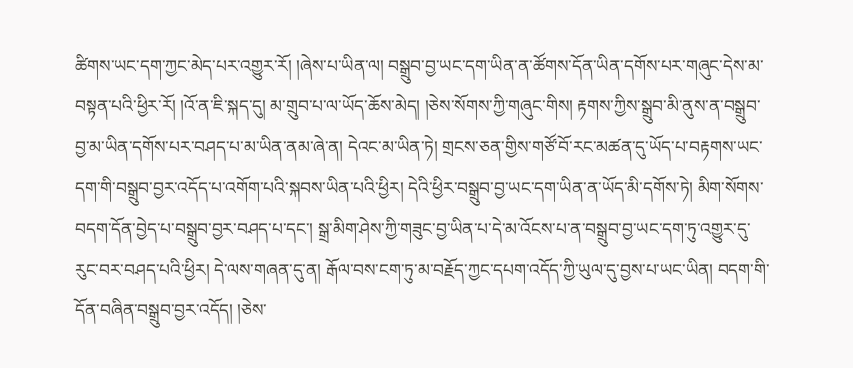ཚིགས་ཡང་དག་ཀྱང་མེད་པར་འགྱུར་རོ། །ཞེས་པ་ཡིན་ལ། བསྒྲུབ་བྱ་ཡང་དག་ཡིན་ན་ཚོགས་དོན་ཡིན་དགོས་པར་གཞུང་དེས་མ་བསྟན་པའི་ཕྱིར་རོ། །འོ་ན་ཇི་སྐད་དུ། མ་གྲུབ་པ་ལ་ཡོད་ཆོས་མེད། །ཅེས་སོགས་ཀྱི་གཞུང་གིས། རྟགས་ཀྱིས་སྒྲུབ་མི་ནུས་ན་བསྒྲུབ་བྱ་མ་ཡིན་དགོས་པར་བཤད་པ་མ་ཡིན་ནམ་ཞེ་ན། དེའང་མ་ཡིན་ཏེ། གྲངས་ཅན་གྱིས་གཙོ་བོ་རང་མཚན་དུ་ཡོད་པ་བརྟགས་ཡང་དག་གི་བསྒྲུབ་བྱར་འདོད་པ་འགོག་པའི་སྐབས་ཡིན་པའི་ཕྱིར། དེའི་ཕྱིར་བསྒྲུབ་བྱ་ཡང་དག་ཡིན་ན་ཡོད་མི་དགོས་ཏེ། མིག་སོགས་བདག་དོན་བྱེད་པ་བསྒྲུབ་བྱར་བཤད་པ་དང་། སྒྲ་མིག་ཤེས་ཀྱི་གཟུང་བྱ་ཡིན་པ་དེ་མ་འོངས་པ་ན་བསྒྲུབ་བྱ་ཡང་དག་ཏུ་འགྱུར་དུ་རུང་བར་བཤད་པའི་ཕྱིར། དེ་ལས་གཞན་དུ་ན། རྒོལ་བས་ངག་ཏུ་མ་བརྗོད་ཀྱང་དཔག་འདོད་ཀྱི་ཡུལ་དུ་བྱས་པ་ཡང་ཡིན། བདག་གི་དོན་བཞིན་བསྒྲུབ་བྱར་འདོད། །ཅེས་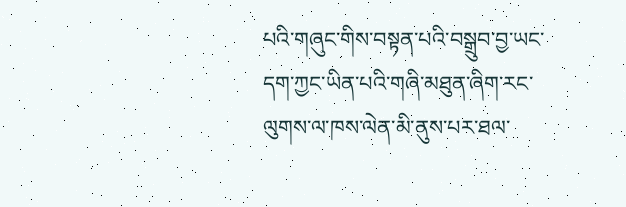པའི་གཞུང་གིས་བསྟན་པའི་བསྒྲུབ་བྱ་ཡང་དག་ཀྱང་ཡིན་པའི་གཞི་མཐུན་ཞིག་རང་ལུགས་ལ་ཁས་ལེན་མི་ནུས་པར་ཐལ་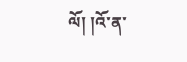ལོ། །འོ་ན་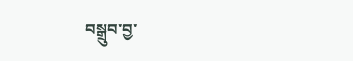བསྒྲུབ་བྱ་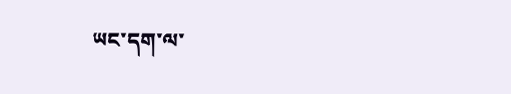ཡང་དག་ལ་